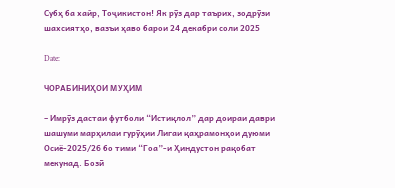Субҳ ба хайр, Тоҷикистон! Як рӯз дар таърих, зодрӯзи шахсиятҳо, вазъи ҳаво барои 24 декабри соли 2025

Date:

ЧОРАБИНИҲОИ МУҲИМ

– Имрӯз дастаи футболи “Истиқлол” дар доираи даври шашуми марҳилаи гурӯҳии Лигаи қаҳрамонҳои дуюми Осиё-2025/26 бо тими “Гоа”-и Ҳиндустон рақобат мекунад. Бозӣ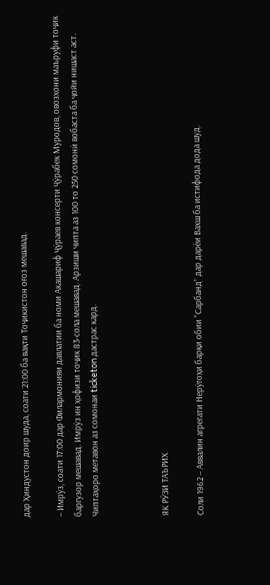дар Ҳиндустон доир шуда, соати 21:00 ба вақти Тоҷикистон оғоз мешавад.

– Имрӯз, соати 17:00 дар Филармонияи давлатии ба номи Акашариф Ҷӯраев консерти Ҷӯрабек Муродов, овозхони маъруфи тоҷик баргузор мешавад. Имрӯз ин ҳофизи тоҷик 83-сола мешавад. Арзиши чипта аз 100 то 250 сомонӣ вобаста ба ҷойи нишаст аст. Чиптаҳоро метавон аз сомонаи ticketon дастрас кард.



ЯК РӮЗИ ТАЪРИХ

Соли 1962 – Аввалин агрегати Нерӯгоҳи барқи обии “Сарбанд” дар дарёи Вахш ба истифода дода шуд.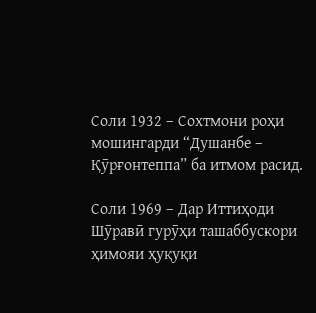Соли 1932 – Сохтмони роҳи мошингарди “Душанбе – Қӯрғонтеппа” ба итмом расид.

Соли 1969 – Дар Иттиҳоди Шӯравӣ гурӯҳи ташаббускори ҳимояи ҳуқуқи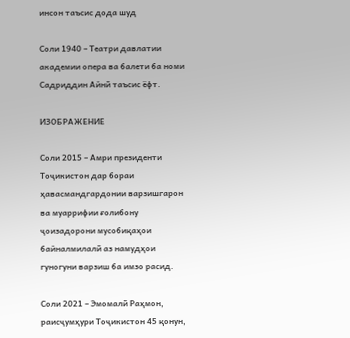инсон таъсис дода шуд

Соли 1940 – Театри давлатии академии опера ва балети ба номи Садриддин Айнӣ таъсис ёфт.

ИЗОБРАЖЕНИЕ

Соли 2015 – Амри президенти Тоҷикистон дар бораи ҳавасмандгардонии варзишгарон ва муаррифии ғолибону ҷоизадорони мусобиқаҳои байналмилалӣ аз намудҳои гуногуни варзиш ба имзо расид.

Соли 2021 – Эмомалӣ Раҳмон, раисҷумҳури Тоҷикистон 45 қонун,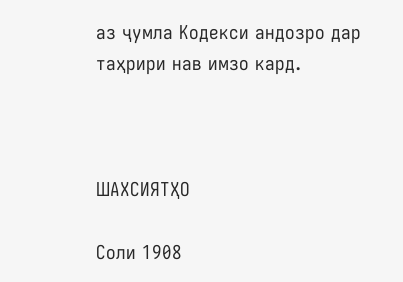аз ҷумла Кодекси андозро дар таҳрири нав имзо кард.



ШАХСИЯТҲО

Соли 1908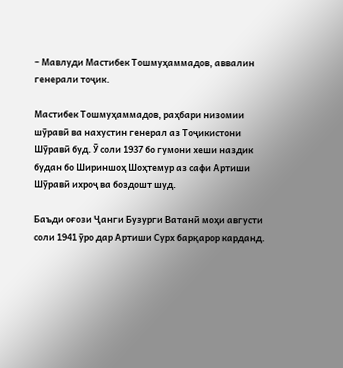– Мавлуди Мастибек Тошмуҳаммадов, аввалин генерали тоҷик.

Мастибек Тошмуҳаммадов, раҳбари низомии шӯравӣ ва нахустин генерал аз Тоҷикистони Шӯравӣ буд. Ӯ соли 1937 бо гумони хеши наздик будан бо Шириншоҳ Шоҳтемур аз сафи Артиши Шӯравӣ ихроҷ ва боздошт шуд.

Баъди оғози Ҷанги Бузурги Ватанӣ моҳи августи соли 1941 ӯро дар Артиши Сурх барқарор карданд.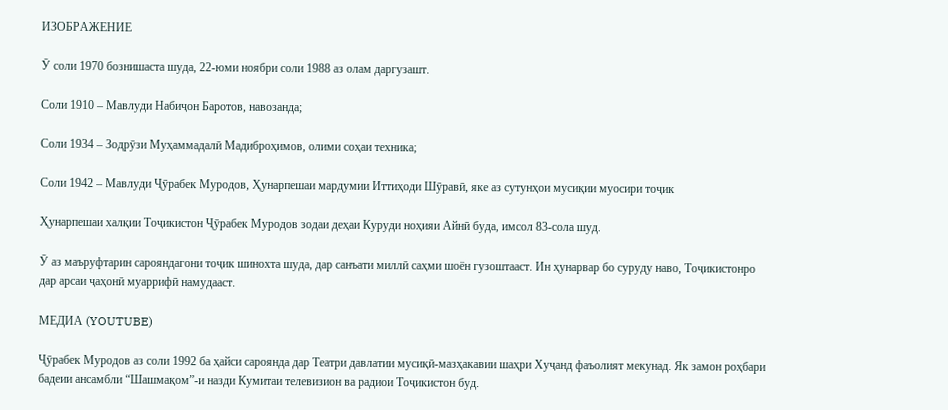ИЗОБРАЖЕНИЕ

Ӯ соли 1970 бознишаста шуда, 22-юми ноябри соли 1988 аз олам даргузашт.

Соли 1910 – Мавлуди Набиҷон Баротов, навозанда;

Соли 1934 – Зодрӯзи Муҳаммадалӣ Мадиброҳимов, олими соҳаи техника;

Соли 1942 – Мавлуди Ҷӯрабек Муродов, Ҳунарпешаи мардумии Иттиҳоди Шӯравӣ, яке аз сутунҳои мусиқии муосири тоҷик

Ҳунарпешаи халқии Тоҷикистон Ҷӯрабек Муродов зодаи деҳаи Куруди ноҳияи Айнӣ буда, имсол 83-сола шуд.

Ӯ аз маъруфтарин сарояндагони тоҷик шинохта шуда, дар санъати миллӣ саҳми шоён гузоштааст. Ин ҳунарвар бо суруду наво, Тоҷикистонро дар арсаи ҷаҳонӣ муаррифӣ намудааст.

МЕДИА (YOUTUBE)

Ҷӯрабек Муродов аз соли 1992 ба ҳайси сароянда дар Театри давлатии мусиқӣ-мазҳакавии шаҳри Хуҷанд фаъолият мекунад. Як замон роҳбари бадеии ансамбли “Шашмақом”-и назди Кумитаи телевизион ва радиои Тоҷикистон буд.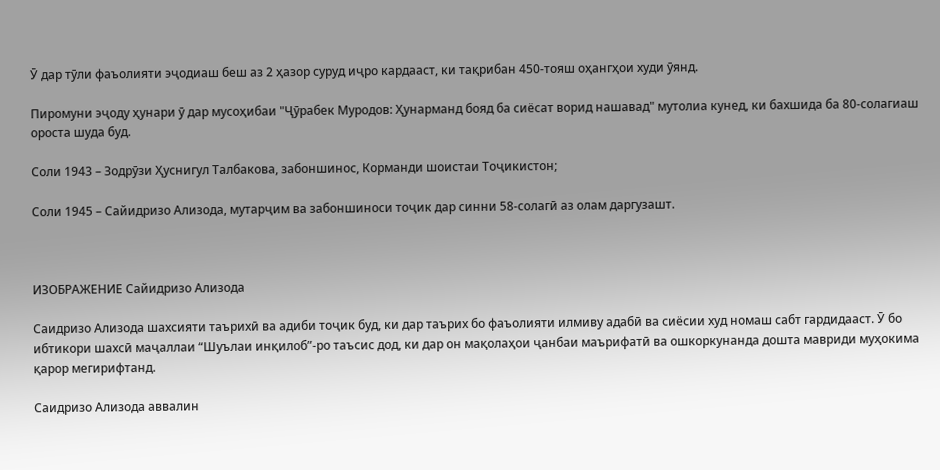Ӯ дар тӯли фаъолияти эҷодиаш беш аз 2 ҳазор суруд иҷро кардааст, ки тақрибан 450-тояш оҳангҳои худи ӯянд.

Пиромуни эҷоду ҳунари ӯ дар мусоҳибаи "Ҷӯрабек Муродов: Ҳунарманд бояд ба сиёсат ворид нашавад" мутолиа кунед, ки бахшида ба 80-солагиаш ороста шуда буд.

Соли 1943 – Зодрӯзи Ҳуснигул Талбакова, забоншинос, Корманди шоистаи Тоҷикистон;

Соли 1945 – Сайидризо Ализода, мутарҷим ва забоншиноси тоҷик дар синни 58-солагӣ аз олам даргузашт.



ИЗОБРАЖЕНИЕ Сайидризо Ализода

Саидризо Ализода шахсияти таърихӣ ва адиби тоҷик буд, ки дар таърих бо фаъолияти илмиву адабӣ ва сиёсии худ номаш сабт гардидааст. Ӯ бо ибтикори шахсӣ маҷаллаи “Шуълаи инқилоб”-ро таъсис дод, ки дар он мақолаҳои ҷанбаи маърифатӣ ва ошкоркунанда дошта мавриди муҳокима қарор мегирифтанд.

Саидризо Ализода аввалин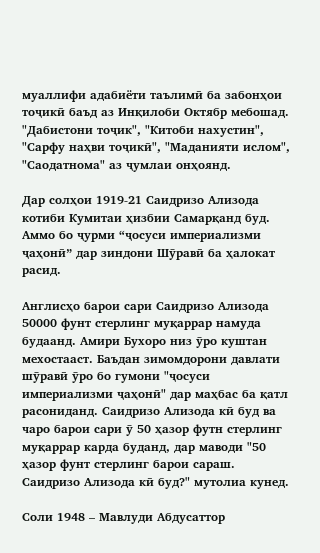муаллифи адабиёти таълимӣ ба забонҳои тоҷикӣ баъд аз Инқилоби Октябр мебошад. "Дабистони тоҷик", "Китоби нахустин", "Сарфу наҳви тоҷикӣ", "Маданияти ислом", "Саодатнома" аз ҷумлаи онҳоянд.

Дар солҳои 1919-21 Саидризо Ализода котиби Кумитаи ҳизбии Самарқанд буд. Аммо бо ҷурми “ҷосуси империализми ҷаҳонӣ” дар зиндони Шӯравӣ ба ҳалокат расид.

Англисҳо барои сари Саидризо Ализода 50000 фунт стерлинг муқаррар намуда будаанд. Амири Бухоро низ ӯро куштан мехостааст. Баъдан зимомдорони давлати шӯравӣ ӯро бо гумони "ҷосуси империализми ҷаҳонӣ" дар маҳбас ба қатл расониданд. Саидризо Ализода кӣ буд ва чаро барои сари ӯ 50 ҳазор футн стерлинг муқаррар карда буданд, дар маводи "50 ҳазор фунт стерлинг барои сараш. Саидризо Ализода кӣ буд?" мутолиа кунед.

Соли 1948 – Мавлуди Абдусаттор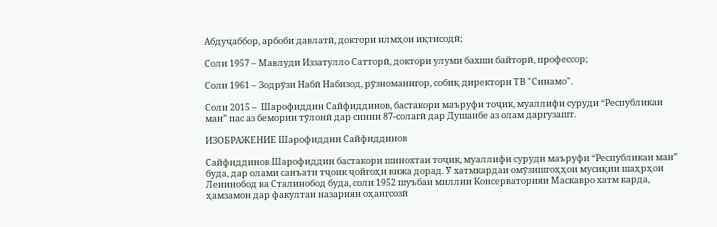Абдуҷаббор, арбоби давлатӣ, доктори илмҳои иқтисодӣ;

Соли 1957 – Мавлуди Иззатулло Сатторӣ, доктори улуми бахши байторӣ, профессор;

Соли 1961 – Зодрӯзи Набӣ Набизод, рӯзноманигор, собиқ директори ТВ "Синамо".

Соли 2015 –  Шарофиддин Сайфиддинов, бастакори маъруфи тоҷик, муаллифи суруди “Республикаи ман” пас аз бемории тӯлонӣ дар синни 87-солагӣ дар Душанбе аз олам даргузашт.

ИЗОБРАЖЕНИЕ Шарофиддин Сайфиддинов

Сайфиддинов Шарофиддин бастакори шинохтаи тоҷик, муаллифи суруди маъруфи “Республикаи ман” буда, дар олами санъати тҷоик ҷойгоҳи вижа дорад. Ӯ хатмкардаи омӯзишгоҳҳои мусиқии шаҳрҳои Ленинобод ва Сталинобод буда, соли 1952 шуъбаи миллии Консерваторияи Маскавро хатм карда, ҳамзамон дар факултаи назарияи оҳангсозӣ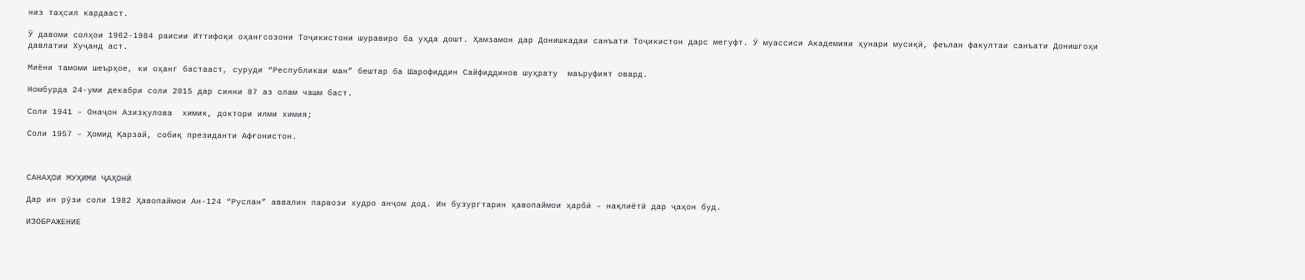низ таҳсил кардааст.

Ӯ давоми солҳои 1962-1984 раисии Иттифоқи оҳангсозони Тоҷикистони шуравиро ба уҳда дошт. Ҳамзамон дар Донишкадаи санъати Тоҷикистон дарс мегуфт. Ӯ муассиси Академияи ҳунари мусиқӣ, феълан факултаи санъати Донишгоҳи давлатии Хуҷанд аст.

Миёни тамоми шеърҳое, ки оҳанг бастааст, суруди “Республикаи ман” бештар ба Шарофиддин Сайфиддинов шуҳрату  маъруфият овард.

Номбурда 24-уми декабри соли 2015 дар синни 87 аз олам чашм баст.

Соли 1941 – Онаҷон Азизқулова  химик, доктори илми химия;

Соли 1957 – Ҳомид Қарзай, собиқ президанти Афғонистон.



САНАҲОИ МУҲИМИ ҶАҲОНӢ

Дар ин рӯзи соли 1982 Ҳавопаймои Ан-124 “Руслан” аввалин парвози худро анҷом дод. Ин бузургтарин ҳавопаймои ҳарбӣ – нақлиётӣ дар ҷаҳон буд.

ИЗОБРАЖЕНИЕ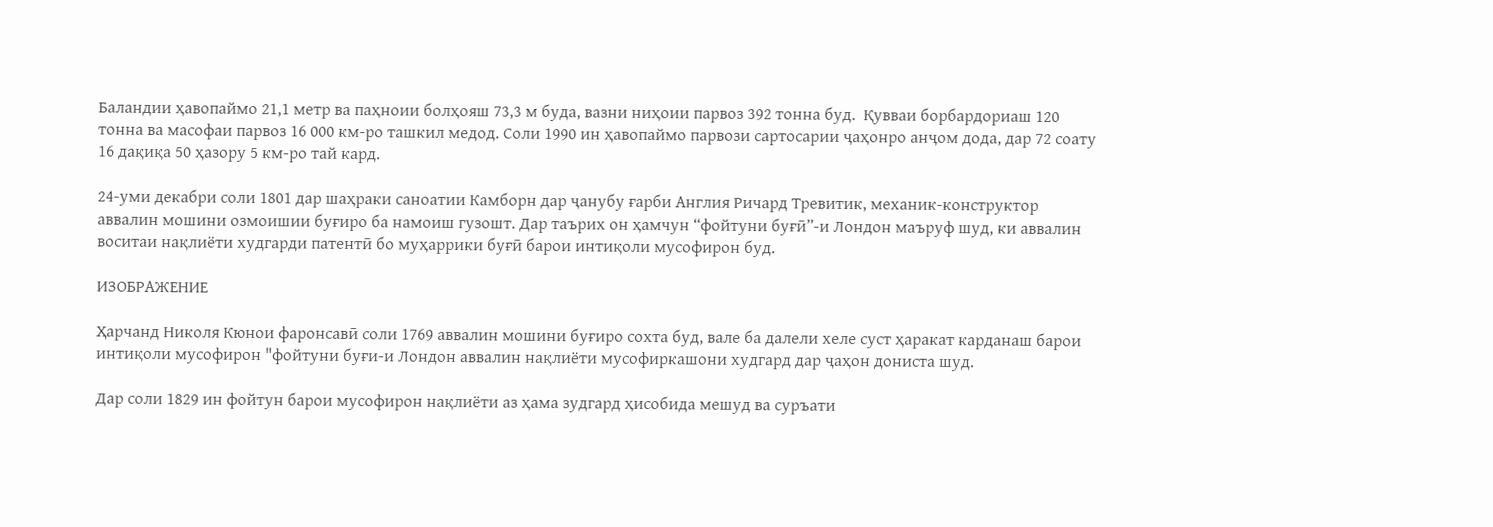Баландии ҳавопаймо 21,1 метр ва паҳноии болҳояш 73,3 м буда, вазни ниҳоии парвоз 392 тонна буд.  Қувваи борбардориаш 120 тонна ва масофаи парвоз 16 000 км-ро ташкил медод. Соли 1990 ин ҳавопаймо парвози сартосарии ҷаҳонро анҷом дода, дар 72 соату 16 дақиқа 50 ҳазору 5 км-ро тай кард.

24-уми декабри соли 1801 дар шаҳраки саноатии Камборн дар ҷанубу ғарби Англия Ричард Тревитик, механик-конструктор аввалин мошини озмоишии буғиро ба намоиш гузошт. Дар таърих он ҳамчун “фойтуни буғӣ”-и Лондон маъруф шуд, ки аввалин воситаи нақлиёти худгарди патентӣ бо муҳаррики буғӣ барои интиқоли мусофирон буд.

ИЗОБРАЖЕНИЕ

Ҳарчанд Николя Кюнои фаронсавӣ соли 1769 аввалин мошини буғиро сохта буд, вале ба далели хеле суст ҳаракат карданаш барои интиқоли мусофирон "фойтуни буғи-и Лондон аввалин нақлиёти мусофиркашони худгард дар ҷаҳон дониста шуд.

Дар соли 1829 ин фойтун барои мусофирон нақлиёти аз ҳама зудгард ҳисобида мешуд ва суръати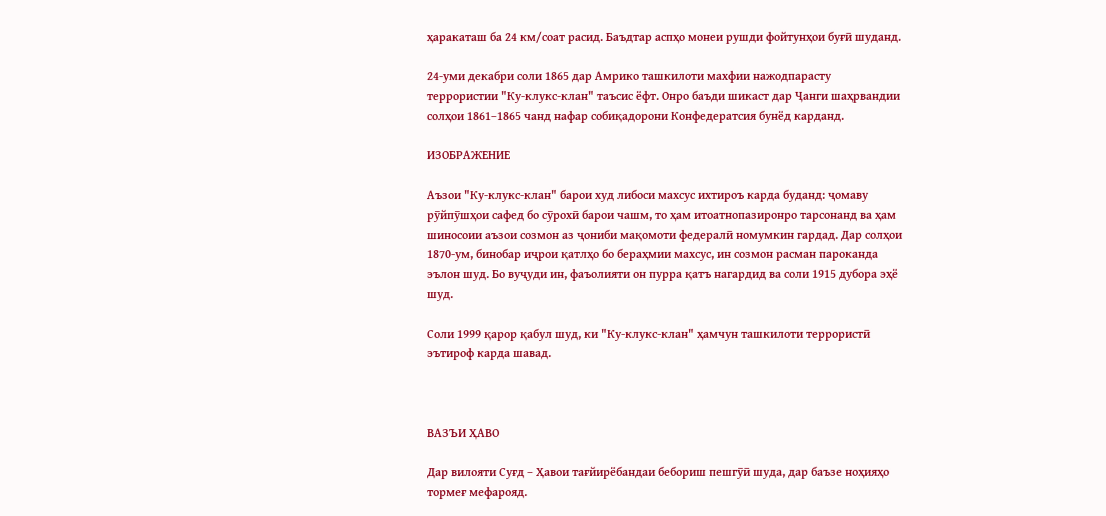ҳаракаташ ба 24 км/соат расид. Баъдтар аспҳо монеи рушди фойтунҳои буғӣ шуданд.

24-уми декабри соли 1865 дар Амрико ташкилоти махфии нажодпарасту террористии "Ку-клукс-клан" таъсис ёфт. Онро баъди шикаст дар Ҷанги шаҳрвандии солҳои 1861–1865 чанд нафар собиқадорони Конфедератсия бунёд карданд.

ИЗОБРАЖЕНИЕ

Аъзои "Ку-клукс-клан" барои худ либоси махсус ихтироъ карда буданд: ҷомаву рӯйпӯшҳои сафед бо сӯрохӣ барои чашм, то ҳам итоатнопазиронро тарсонанд ва ҳам шиносоии аъзои созмон аз ҷониби мақомоти федералӣ номумкин гардад. Дар солҳои 1870-ум, бинобар иҷрои қатлҳо бо бераҳмии махсус, ин созмон расман пароканда эълон шуд. Бо вуҷуди ин, фаъолияти он пурра қатъ нагардид ва соли 1915 дубора эҳё шуд.

Соли 1999 қарор қабул шуд, ки "Ку-клукс-клан" ҳамчун ташкилоти террористӣ эътироф карда шавад.



ВАЗЪИ ҲАВО

Дар вилояти Суғд – Ҳавои тағйирёбандаи бебориш пешгӯӣ шуда, дар баъзе ноҳияҳо тормеғ мефарояд.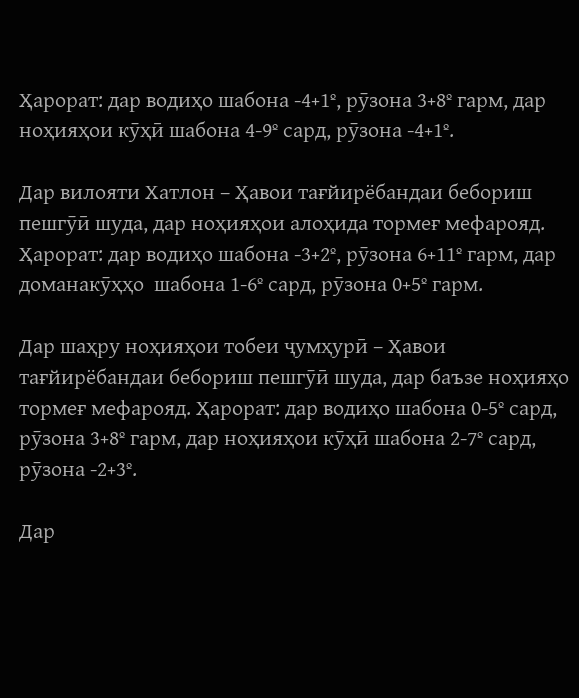Ҳарорат: дар водиҳо шабона -4+1º, рӯзона 3+8º гарм, дар ноҳияҳои кӯҳӣ шабона 4-9º сард, рӯзона -4+1º.

Дар вилояти Хатлон – Ҳавои тағйирёбандаи бебориш пешгӯӣ шуда, дар ноҳияҳои алоҳида тормеғ мефарояд. Ҳарорат: дар водиҳо шабона -3+2º, рӯзона 6+11º гарм, дар доманакӯҳҳо  шабона 1-6º сард, рӯзона 0+5º гарм.

Дар шаҳру ноҳияҳои тобеи ҷумҳурӣ – Ҳавои тағйирёбандаи бебориш пешгӯӣ шуда, дар баъзе ноҳияҳо тормеғ мефарояд. Ҳарорат: дар водиҳо шабона 0-5º сард, рӯзона 3+8º гарм, дар ноҳияҳои кӯҳӣ шабона 2-7º сард, рӯзона -2+3º.

Дар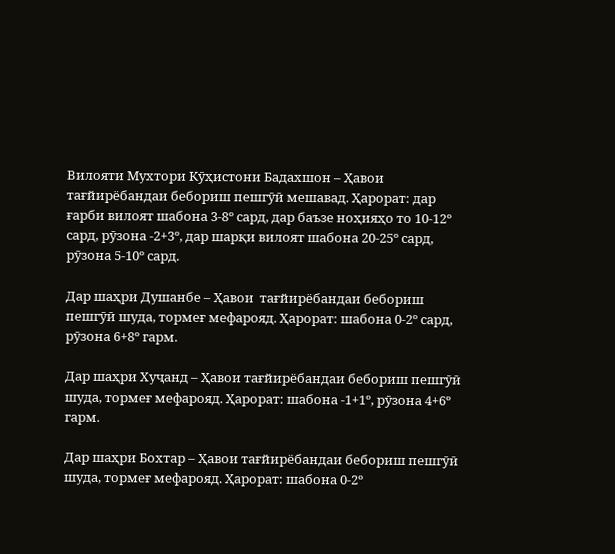Вилояти Мухтори Кӯҳистони Бадахшон – Ҳавои тағйирёбандаи бебориш пешгӯӣ мешавад. Ҳарорат: дар ғарби вилоят шабона 3-8º сард, дар баъзе ноҳияҳо то 10-12º сард, рӯзона -2+3º, дар шарқи вилоят шабона 20-25º сард, рӯзона 5-10º сард.

Дар шаҳри Душанбе – Ҳавои  тағйирёбандаи бебориш пешгӯӣ шуда, тормеғ мефарояд. Ҳарорат: шабона 0-2º сард, рӯзона 6+8º гарм.

Дар шаҳри Хуҷанд – Ҳавои тағйирёбандаи бебориш пешгӯӣ шуда, тормеғ мефарояд. Ҳарорат: шабона -1+1º, рӯзона 4+6º гарм.

Дар шаҳри Бохтар – Ҳавои тағйирёбандаи бебориш пешгӯӣ шуда, тормеғ мефарояд. Ҳарорат: шабона 0-2º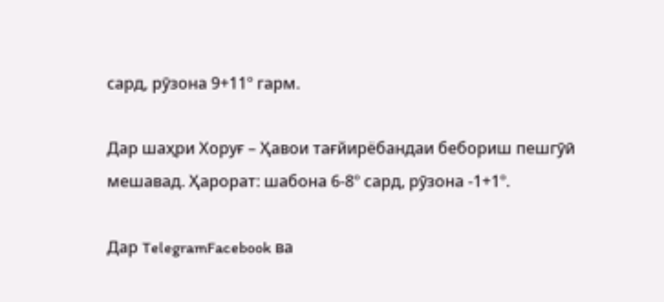сард, рӯзона 9+11º гарм.

Дар шаҳри Хоруғ – Ҳавои тағйирёбандаи бебориш пешгӯӣ мешавад. Ҳарорат: шабона 6-8º сард, рӯзона -1+1º.

Дар TelegramFacebook ва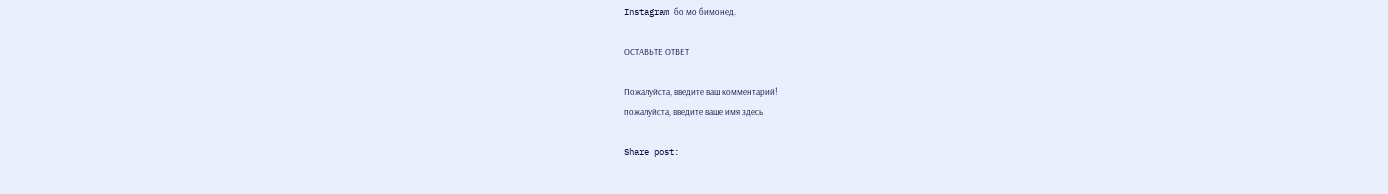Instagram бо мо бимонед.

ОСТАВЬТЕ ОТВЕТ

Пожалуйста, введите ваш комментарий!
пожалуйста, введите ваше имя здесь

Share post: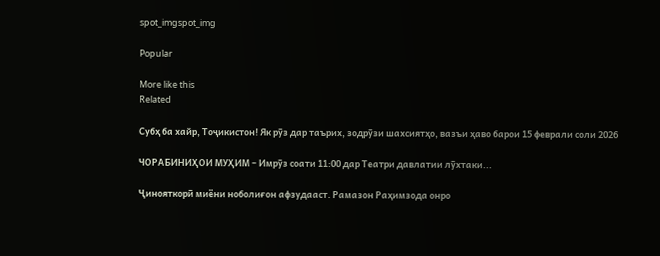spot_imgspot_img

Popular

More like this
Related

Субҳ ба хайр, Тоҷикистон! Як рӯз дар таърих, зодрӯзи шахсиятҳо, вазъи ҳаво барои 15 феврали соли 2026

ЧОРАБИНИҲОИ МУҲИМ – Имрӯз соати 11:00 дар Театри давлатии лӯхтаки...

Ҷинояткорӣ миёни ноболиғон афзудааст. Рамазон Раҳимзода онро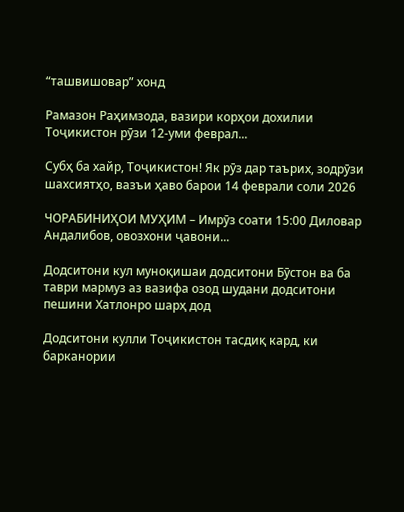“ташвишовар” хонд

Рамазон Раҳимзода, вазири корҳои дохилии Тоҷикистон рӯзи 12-уми феврал...

Субҳ ба хайр, Тоҷикистон! Як рӯз дар таърих, зодрӯзи шахсиятҳо, вазъи ҳаво барои 14 феврали соли 2026

ЧОРАБИНИҲОИ МУҲИМ – Имрӯз соати 15:00 Диловар Андалибов, овозхони ҷавони...

Додситони кул муноқишаи додситони Бӯстон ва ба таври мармуз аз вазифа озод шудани додситони пешини Хатлонро шарҳ дод

Додситони кулли Тоҷикистон тасдиқ кард, ки барканории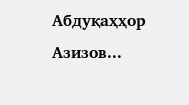Абдуқаҳҳор Азизов...